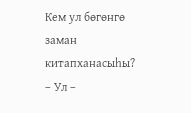Кем ул бөгөнгө заман китапханасыһы?
– Ул –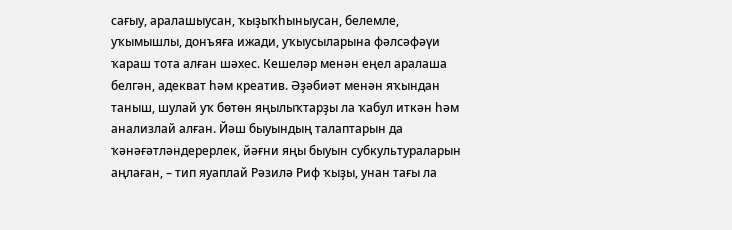сағыу, аралашыусан, ҡыҙыҡһыныусан, белемле, уҡымышлы, донъяға ижади, уҡыусыларына фәлсәфәүи ҡараш тота алған шәхес. Кешеләр менән еңел аралаша белгән, адекват һәм креатив. Әҙәбиәт менән яҡындан таныш, шулай уҡ бөтөн яңылыҡтарҙы ла ҡабул иткән һәм анализлай алған. Йәш быуындың талаптарын да ҡәнәғәтләндерерлек, йәғни яңы быуын субкультураларын аңлаған, – тип яуаплай Рәзилә Риф ҡыҙы, унан тағы ла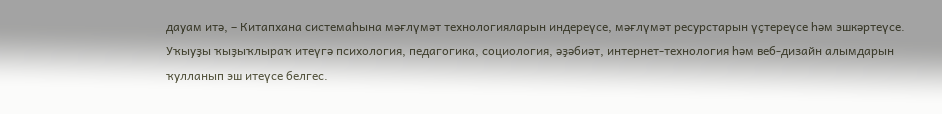дауам итә, – Китапхана системаһына мәғлүмәт технологияларын индереүсе, мәғлүмәт ресурстарын үҫтереүсе һәм эшкәртеүсе. Уҡыуҙы ҡыҙыҡлыраҡ итеүгә психология, педагогика, социология, әҙәбиәт, интернет-технология һәм веб-дизайн алымдарын ҡулланып эш итеүсе белгес.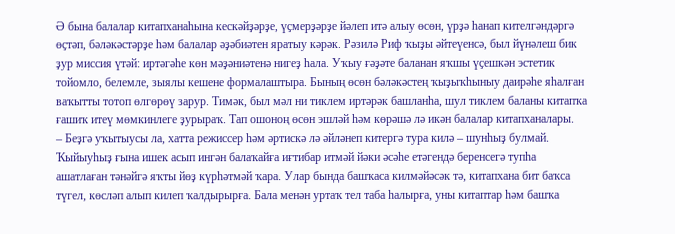Ә бына балалар китапханаһына кескәйҙәрҙе, үҫмерҙәрҙе йәлеп итә алыу өсөн, үрҙә һанап кителгәндәргә өҫтәп, бәләкәстәрҙе һәм балалар әҙәбиәтен яратыу кәрәк. Рәзилә Риф ҡыҙы әйтеүенсә, был йүнәлеш бик ҙур миссия үтәй: иртәгәһе көн мәҙәниәтенә нигеҙ һала. Уҡыу ғәҙәте баланан яҡшы үҫешкән эстетик тойомло, белемле, зыялы кешене формалаштыра. Бының өсөн бәләкәстең ҡыҙыҡһыныу даирәһе яһалған ваҡытты тотоп өлгөрөү зарур. Тимәк, был мәл ни тиклем иртәрәк башланһа, шул тиклем баланы китапҡа ғашиҡ итеү мөмкинлеге ҙурыраҡ. Тап ошоноң өсөн эшләй һәм көрәшә лә икән балалар китапханалары.
– Беҙгә уҡытыусы ла, хатта режиссер һәм әртискә лә әйләнеп китергә тура килә – шунһыҙ булмай. Ҡыйыуһыҙ ғына ишек асып ингән балаҡайға иғтибар итмәй йәки әсәһе етәгендә беренсегә тупһа ашатлаған тәнәйгә яҡты йөҙ күрһәтмәй ҡара. Улар бында башҡаса килмәйәсәк тә, китапхана бит баҡса түгел, көсләп алып килеп ҡалдырырға. Бала менән уртаҡ тел таба һалырға, уны китаптар һәм башҡа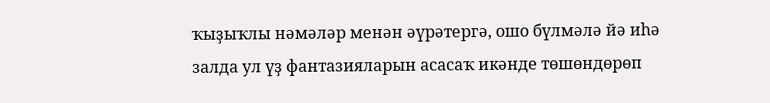ҡыҙыҡлы нәмәләр менән әүрәтергә, ошо бүлмәлә йә иһә залда ул үҙ фантазияларын асасаҡ икәнде төшөндөрөп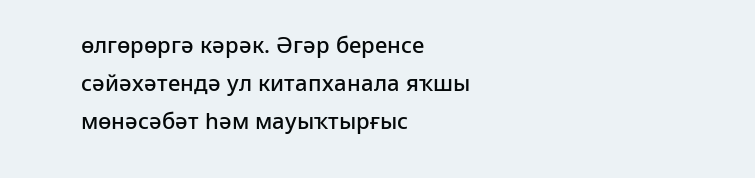өлгөрөргә кәрәк. Әгәр беренсе сәйәхәтендә ул китапханала яҡшы мөнәсәбәт һәм мауыҡтырғыс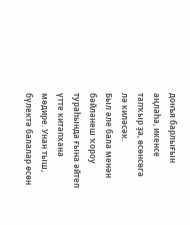донъя барлығын аңлаһа, икенсе тапҡыр ҙа, өсөнсөгә лә киләсәк.
Был әле бала менән бәйләнеш ҡороу тураһында ғына әйтеп үтте китапхана мөдире. Унан тыш, бүлектә балалар өсөн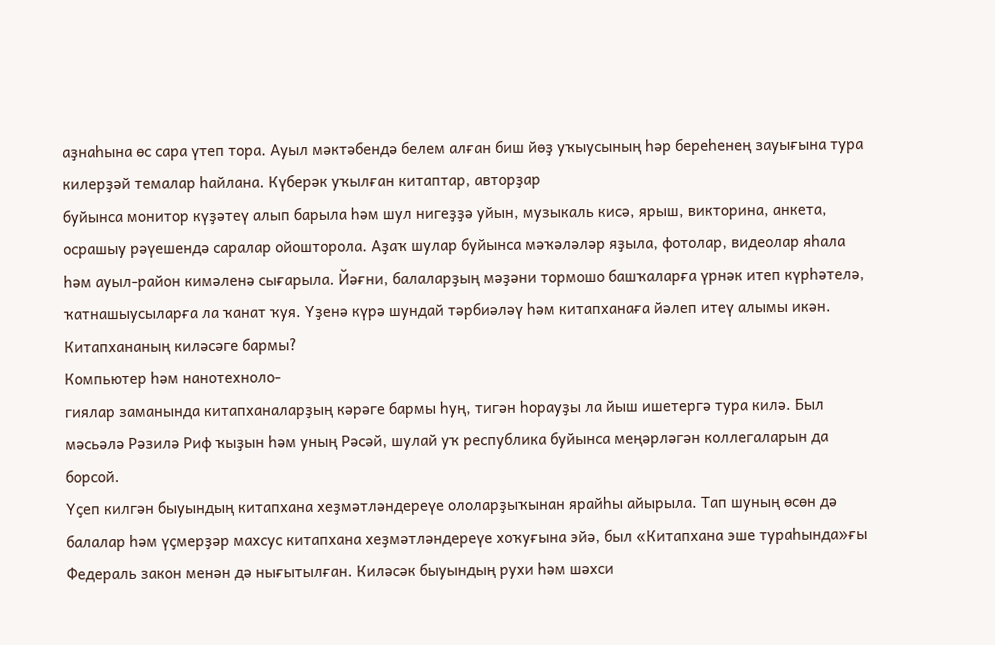аҙнаһына өс сара үтеп тора. Ауыл мәктәбендә белем алған биш йөҙ уҡыусының һәр береһенең зауығына тура килерҙәй темалар һайлана. Күберәк уҡылған китаптар, авторҙар
буйынса монитор күҙәтеү алып барыла һәм шул нигеҙҙә уйын, музыкаль кисә, ярыш, викторина, анкета, осрашыу рәүешендә саралар ойошторола. Аҙаҡ шулар буйынса мәҡәләләр яҙыла, фотолар, видеолар яһала һәм ауыл-район кимәленә сығарыла. Йәғни, балаларҙың мәҙәни тормошо башҡаларға үрнәк итеп күрһәтелә, ҡатнашыусыларға ла ҡанат ҡуя. Үҙенә күрә шундай тәрбиәләү һәм китапханаға йәлеп итеү алымы икән.
Китапхананың киләсәге бармы?
Компьютер һәм нанотехноло-
гиялар заманында китапханаларҙың кәрәге бармы һуң, тигән һорауҙы ла йыш ишетергә тура килә. Был мәсьәлә Рәзилә Риф ҡыҙын һәм уның Рәсәй, шулай уҡ республика буйынса меңәрләгән коллегаларын да борсой.
Үҫеп килгән быуындың китапхана хеҙмәтләндереүе ололарҙыҡынан ярайһы айырыла. Тап шуның өсөн дә балалар һәм үҫмерҙәр махсус китапхана хеҙмәтләндереүе хоҡуғына эйә, был «Китапхана эше тураһында»ғы Федераль закон менән дә нығытылған. Киләсәк быуындың рухи һәм шәхси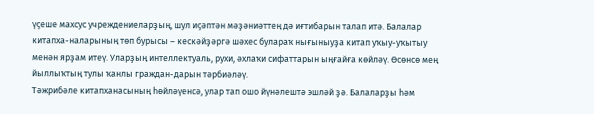үҫеше махсус учреждениеларҙың, шул иҫәптән мәҙәниәттең дә иғтибарын талап итә. Балалар китапха-наларының төп бурысы – кескәйҙәргә шәхес булараҡ нығыныуҙа китап уҡыу-уҡытыу менән ярҙам итеү. Уларҙың интеллектуаль, рухи, әхлаҡи сифаттарын ыңғайға көйләү. Өсөнсө мең йыллыҡтың тулы ҡанлы граждан-дарын тәрбиәләү.
Тәжрибәле китапханасының һөйләүенсә, улар тап ошо йүнәлештә эшләй ҙә. Балаларҙы һәм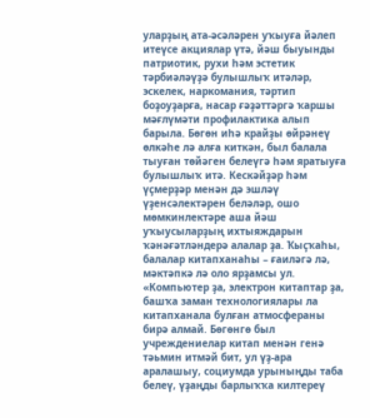уларҙың ата-әсәләрен уҡыуға йәлеп итеүсе акциялар үтә, йәш быуынды патриотик, рухи һәм эстетик тәрбиәләүҙә булышлыҡ итәләр, эскелек, наркомания, тәртип боҙоуҙарға, насар ғәҙәттәргә ҡаршы мәғлүмәти профилактика алып барыла. Бөгөн иһә крайҙы өйрәнеү өлкәһе лә алға киткән, был балала тыуған төйәген белеүгә һәм яратыуға булышлыҡ итә. Кескәйҙәр һәм үҫмерҙәр менән дә эшләү үҙенсәлектәрен беләләр, ошо мөмкинлектәре аша йәш уҡыусыларҙың ихтыяждарын ҡәнәғәтләндерә алалар ҙа. Ҡыҫҡаһы, балалар китапханаһы – ғаиләгә лә, мәктәпкә лә оло ярҙамсы ул.
«Компьютер ҙа, электрон китаптар ҙа, башҡа заман технологиялары ла китапханала булған атмосфераны бирә алмай. Бөгөнгө был учреждениелар китап менән генә тәьмин итмәй бит, ул үҙ-ара аралашыу, социумда урыныңды таба белеү, үҙаңды барлыҡҡа килтереү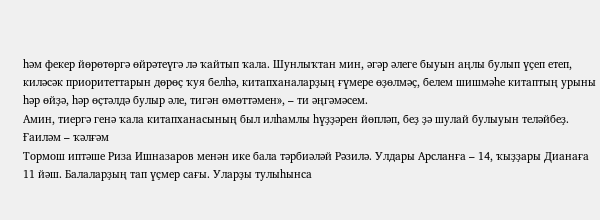һәм фекер йөрөтөргә өйрәтеүгә лә ҡайтып ҡала. Шунлыҡтан мин, әгәр әлеге быуын аңлы булып үҫеп етеп, киләсәк приоритеттарын дөрөҫ ҡуя белһә, китапханаларҙың ғүмере өҙөлмәҫ, белем шишмәһе китаптың урыны һәр өйҙә, һәр өҫтәлдә булыр әле, тигән өмөттәмен», – ти әңгәмәсем.
Амин, тиергә генә ҡала китапханасының был илһамлы һүҙҙәрен йөпләп, беҙ ҙә шулай булыуын теләйбеҙ.
Ғаиләм – ҡәлғәм
Тормош иптәше Риза Ишназаров менән ике бала тәрбиәләй Рәзилә. Улдары Арсланға – 14, ҡыҙҙары Дианаға 11 йәш. Балаларҙың тап үҫмер сағы. Уларҙы тулыһынса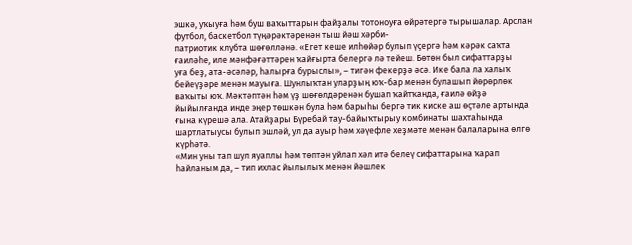эшкә, уҡыуға һәм буш ваҡыттарын файҙалы тотоноуға өйрәтергә тырышалар. Арслан футбол, баскетбол түңәрәктәренән тыш йәш хәрби-
патриотик клубта шөғөлләнә. «Егет кеше илһөйәр булып үҫергә һәм кәрәк саҡта ғаиләһе, иле мәнфәғәттәрен ҡайғырта белергә лә тейеш. Бөтөн был сифаттарҙы
уға беҙ, ата-әсәләр, һалырға бурыслы», – тигән фекерҙә әсә. Ике бала ла халыҡ бейеүҙәре менән мауыға. Шунлыҡтан уларҙың юҡ-бар менән булашып йөрөрлөк ваҡыты юҡ. Мәктәптән һәм үҙ шөғөлдәренән бушап ҡайтҡанда, ғаилә өйҙә йыйылғанда инде эңер төшкән була һәм барыһы бергә тик киске аш өҫтәле артында ғына күрешә ала. Атайҙары Бүребай тау-байыҡтырыу комбинаты шахтаһында шартлатыусы булып эшләй, ул да ауыр һәм хәүефле хеҙмәте менән балаларына өлгө күрһәтә.
«Мин уны тап шул яуаплы һәм төптән уйлап хәл итә белеү сифаттарына ҡарап һайланым да, – тип ихлас йылылыҡ менән йәшлек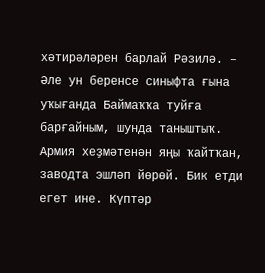хәтирәләрен барлай Рәзилә. – Әле ун беренсе синыфта ғына уҡығанда Баймаҡҡа туйға барғайным, шунда таныштыҡ. Армия хеҙмәтенән яңы ҡайтҡан, заводта эшләп йөрөй. Бик етди егет ине. Күптәр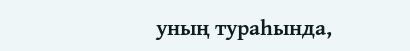уның тураһында,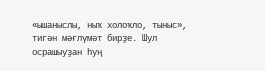«ышаныслы, ныҡ холоҡло, тыныс», тигән мәғлүмәт бирҙе. Шул осрашыуҙан һуң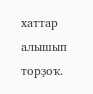хаттар алышып торҙоҡ.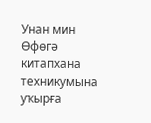Унан мин Өфөгә
китапхана техникумына уҡырға